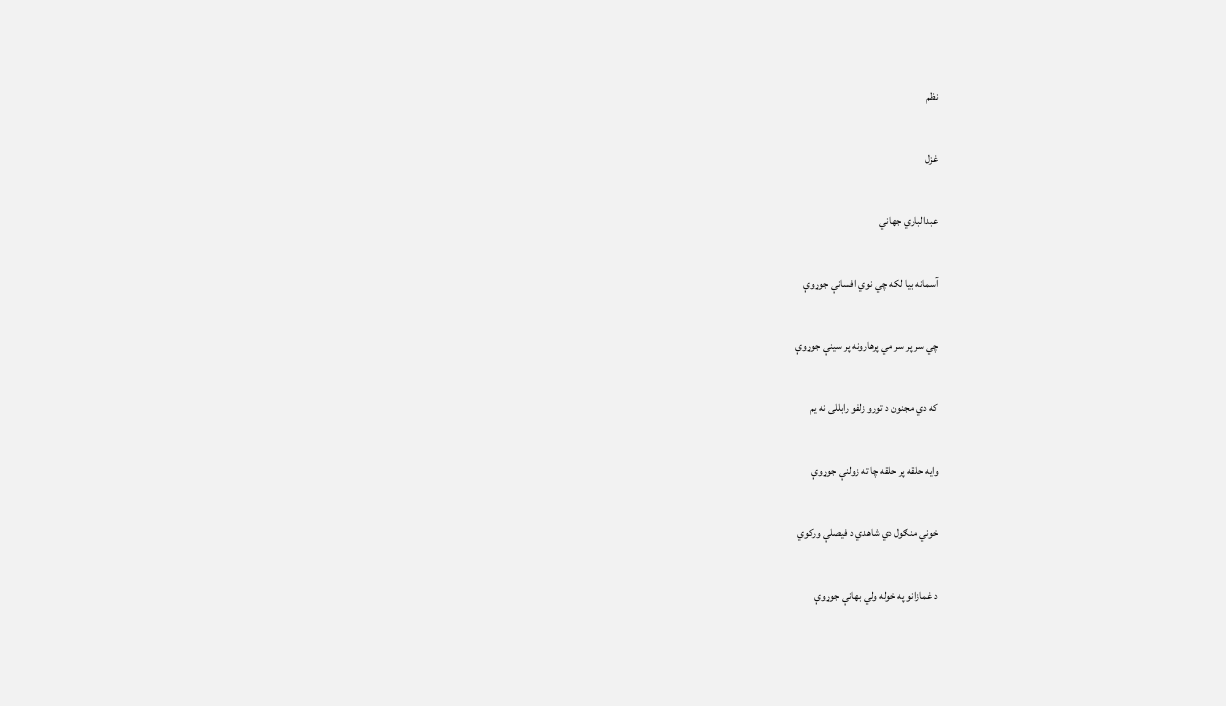نظم

غزل

عبدالباري جهاني

آسمانه بيا لکه چي نوي افسانې جوړوې

چي سر پر سر مي پرهارونه پر سينې جوړوې

که دي مجنون د تورو زلفو رابللى نه يم

وايه حلقه پر حلقه چا ته زولنې جوړوې

خوني منګول دي شاهدي د فيصلې ورکوي

د غمازانو په خوله ولي بهانې جوړوې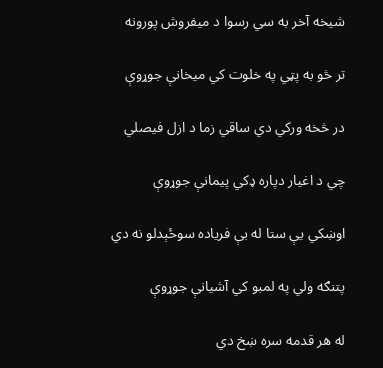شيخه آخر به سي رسوا د ميفروش پورونه

تر څو به پټي په خلوت کي ميخانې جوړوې

در څخه ورکي دي ساقي زما د ازل فيصلي

چي د اغيار دپاره ډکي پيمانې جوړوې

اوښکي يې ستا له بې فرياده سوځېدلو نه دي

پتنګه ولي په لمبو کي آشيانې جوړوې

له هر قدمه سره ښخ دي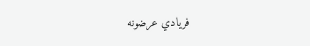فريادي عرضونه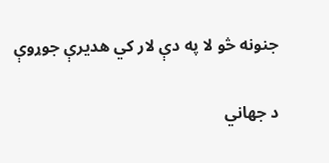جنونه څو لا په دې لار کي هديرې جوړوې

د جهاني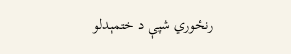رنځوري شپې د ختمېدلو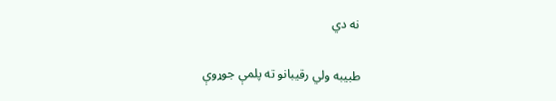نه دي

طبيبه ولي رقيبانو ته پلمې جوړوې